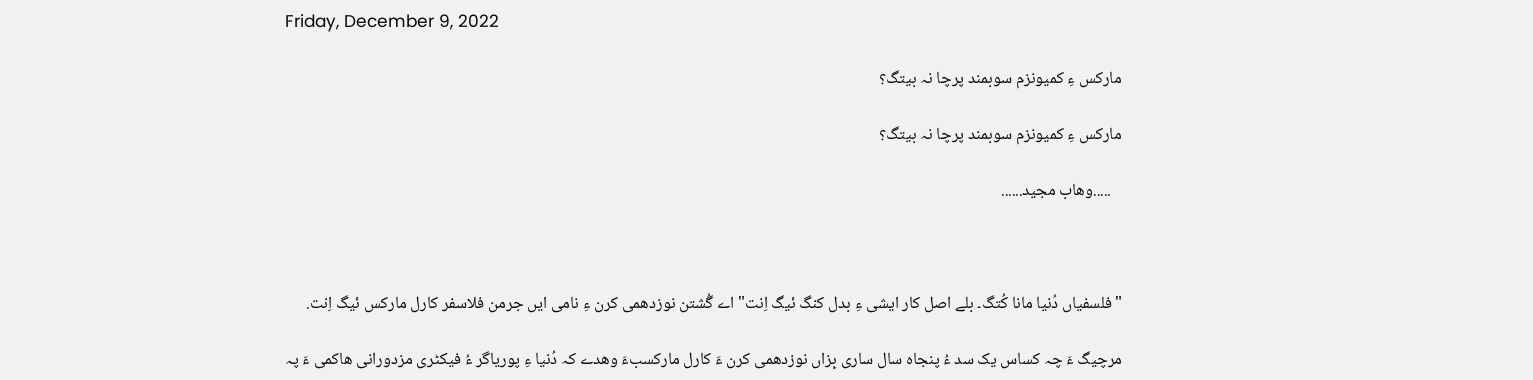Friday, December 9, 2022

مارکس ءِ کمیونزم سوبمند پرچا نہ بیتگ؟

مارکس ءِ کمیونزم سوبمند پرچا نہ بیتگ؟

   .....وھاب مجید......



"فلسفیاں دُنیا مانا کُتگ۔ بلے اصل کار ایشی ءِ بدل کنگ ئیگ اِنت" اے گُشتن نوزدھمی کرن ءِ نامی ایں جرمن فلاسفر کارل مارکس ئیگ اِنت.

مرچیگ ءَ چہ کساس یک سد ءُ پنجاہ سال ساری بِزاں نوزدھمی کرن ءَ کارل مارکسبءَ وھدے کہ دُنیا ءِ پوریاگر ءُ فیکٹری مزدورانی ھاکمی ءَ پہ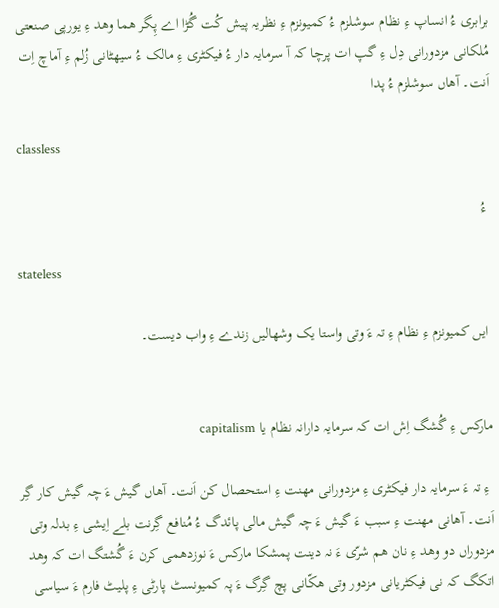برابری ءُ انساپ ءِ نظام سوشلزم ءُ کمیونزم ءِ نظریہ پیش کُت گُڑا اے پِگر ھما وھد ءِ یورپی صنعتی مُلکانی مزدورانی دِل ءِ گپ ات پرچا کہ آ سرمایہ دار ءُ فیکٹری ءِ مالک ءُ سیھٹانی زُلم ءِ آماچ اِت اَنت۔ آھاں سوشلزم ءُ پدا

classless

 ءُ

stateless

 ایں کمیونزم ءِ نظام ءِ تہ ءَ وتی واستا یک وشھالیں زندے ءِ واب دیست۔


مارکس ءِ گُشگ اِش ات کہ سرمایہ دارانہ نظام یا capitalism

 ءِ تہ ءَ سرمایہ دار فیکٹری ءِ مزدورانی مھنت ءِ استحصال کن اَنت۔ آھاں گیش ءَ چہ گیش کار گِر اَنت۔ آھانی مھنت ءِ سبب ءَ گیش ءَ چہ گیش مالی پائدگ ءُ مُنافع گِرنت بلے اِیشی ءِ بدلہ وتی مزدوراں دو وھد ءِ نان ھم شرّی ءَ نہ دینت پمشکا مارکس ءَ نوزدھمی کرن ءَ گُشتگ ات کہ وھد اتکگ کہ نی فیکٹریانی مزدور وتی ھکّانی پچ گِرگ ءَ پہ کمیونسٹ پارٹی ءِ پلیٹ فارم ءَ سیاسی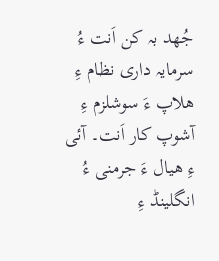جُھد بہ کن اَنت ءُ سرمایہ داری نظام ءِ ھلاپ ءَ سوشلزم ءِ آشوپ کار اَنت۔ آئی ءِ ھیال ءَ جرمنی ءُ انگلینڈ ءِ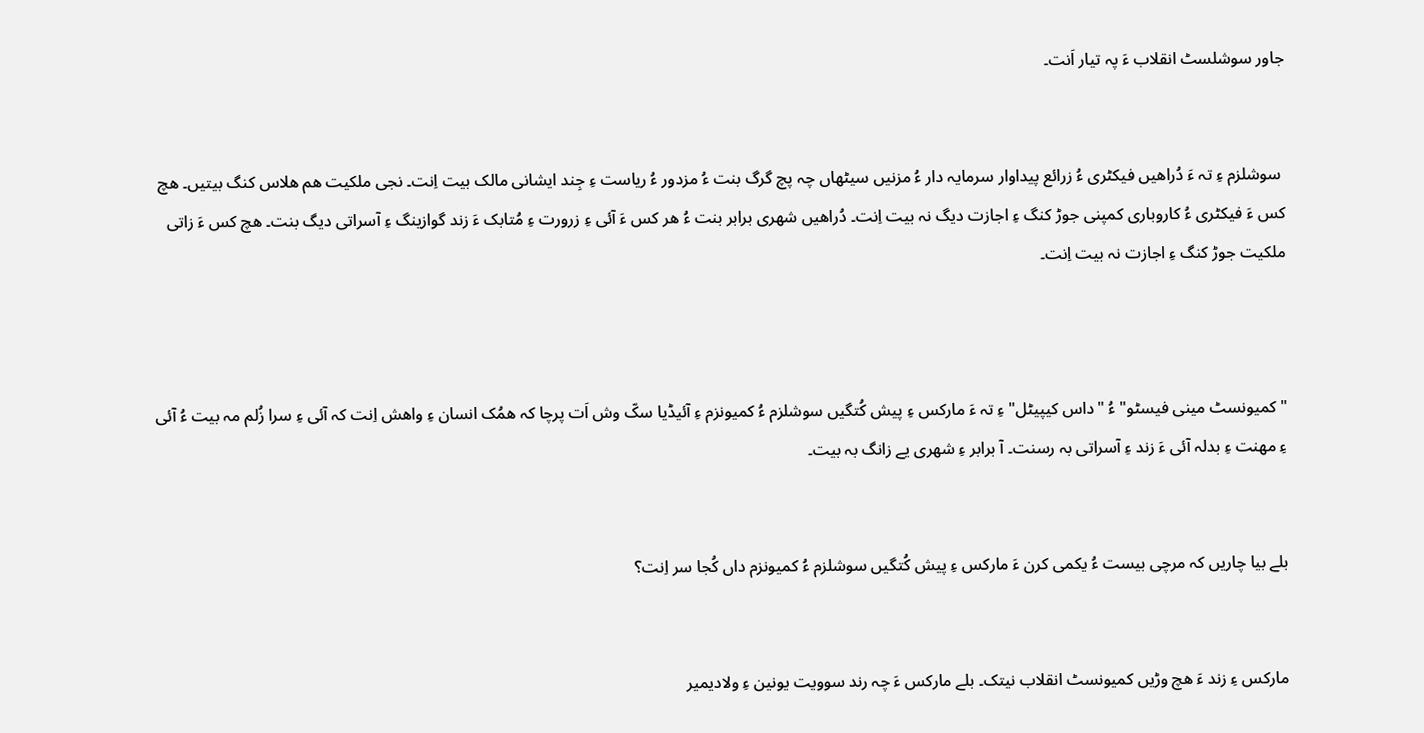جاور سوشلسٹ انقلاب ءَ پہ تیار اَنت۔


 سوشلزم ءِ تہ ءَ دُراھیں فیکٹری ءُ زرائع پیداوار سرمایہ دار ءُ مزنیں سیٹھاں چہ پچ گرگ بنت ءُ مزدور ءُ ریاست ءِ جِند ایشانی مالک بیت اِنت۔ نجی ملکیت ھم ھلاس کنگ بیتیں۔ ھچ کس ءَ فیکٹری ءُ کاروباری کمپنی جوڑ کنگ ءِ اجازت دیگ نہ بیت اِنت۔ دُراھیں شھری برابر بنت ءُ ھر کس ءَ آئی ءِ زرورت ءِ مُتابک ءَ زند گوازینگ ءِ آسراتی دیگ بنت۔ ھچ کس ءَ زاتی ملکیت جوڑ کنگ ءِ اجازت نہ بیت اِنت۔



"کمیونسٹ مینی فیسٹو" ءُ "داس کیپیٹل"ءِ تہ ءَ مارکس ءِ پیش کُتگیں سوشلزم ءُ کمیونزم ءِ آئیڈیا سکّ وش اَت پرچا کہ ھمُک انسان ءِ واھش اِنت کہ آئی ءِ سرا زُلم مہ بیت ءُ آئی ءِ مھنت ءِ بدلہ آئی ءَ زند ءِ آسراتی بہ رسنت۔ آ برابر ءِ شھری یے زانگ بہ بیت۔


بلے بیا چاریں کہ مرچی بیست ءُ یکمی کرن ءَ مارکس ءِ پیش کُتگیں سوشلزم ءُ کمیونزم داں کُجا سر اِنت؟


مارکس ءِ زند ءَ ھچ وڑیں کمیونسٹ انقلاب نیتک۔ بلے مارکس ءَ چہ رند سوویت یونین ءِ ولادیمیر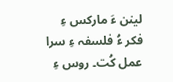لینن ءَ مارکس ءِ فکر ءُ فلسفہ ءِ سرا عمل کُت۔ روس ءِ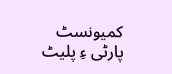کمیونسٹ پارٹی ءِ پلیٹ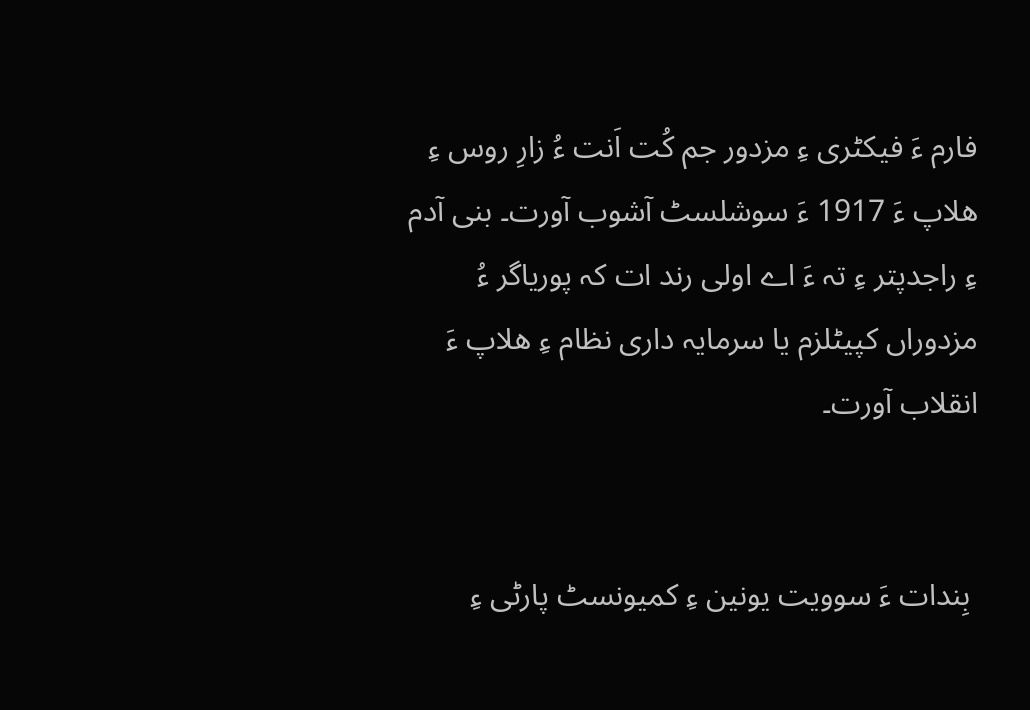فارم ءَ فیکٹری ءِ مزدور جم کُت اَنت ءُ زارِ روس ءِ ھلاپ ءَ 1917 ءَ سوشلسٹ آشوب آورت۔ بنی آدم ءِ راجدپتر ءِ تہ ءَ اے اولی رند ات کہ پوریاگر ءُ مزدوراں کپیٹلزم یا سرمایہ داری نظام ءِ ھلاپ ءَ انقلاب آورت۔


 بِندات ءَ سوویت یونین ءِ کمیونسٹ پارٹی ءِ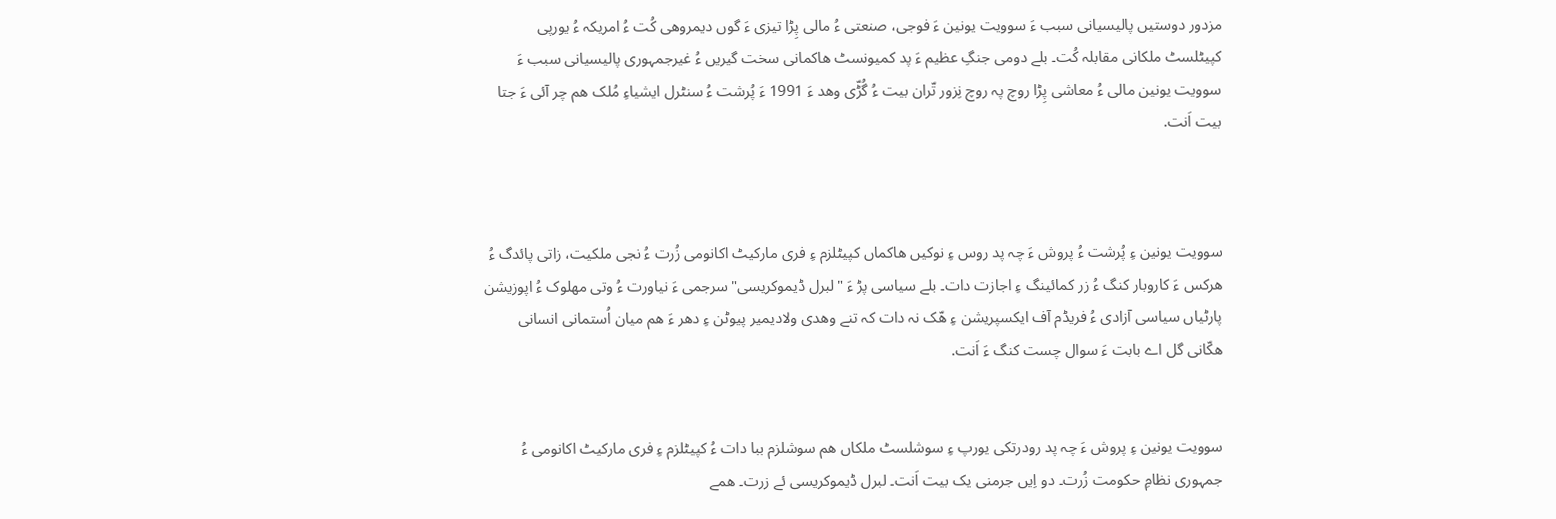مزدور دوستیں پالیسیانی سبب ءَ سوویت یونین ءَ فوجی، صنعتی ءُ مالی پِڑا تیزی ءَ گوں دیمروھی کُت ءُ امریکہ ءُ یورپی کپیٹلسٹ ملکانی مقابلہ کُت۔ بلے دومی جنگِ عظیم ءَ پد کمیونسٹ ھاکمانی سخت گیریں ءُ غیرجمہوری پالیسیانی سبب ءَ سوویت یونین مالی ءُ معاشی پِڑا روچ پہ روچ نِزور تّران بیت ءُ گُڑّی وھد ءَ 1991 ءَ پُرشت ءُ سنٹرل ایشیاءِ مُلک ھم چر آئی ءَ جتا بیت اَنت.



سوویت یونین ءِ پُرشت ءُ پروش ءَ چہ پد روس ءِ نوکیں ھاکماں کپیٹلزم ءِ فری مارکیٹ اکانومی زُرت ءُ نجی ملکیت، زاتی پائدگ ءُ ھرکس ءَ کاروبار کنگ ءُ زر کمائینگ ءِ اجازت دات۔ بلے سیاسی پڑ ءَ "لبرل ڈیموکریسی" سرجمی ءَ نیاورت ءُ وتی مھلوک ءُ اپوزیشن پارٹیاں سیاسی آزادی ءُ فریڈم آف ایکسپریشن ءِ ھّک نہ دات کہ تنے وھدی ولادیمیر پیوٹن ءِ دھر ءَ ھم میان اُستمانی انسانی ھکّانی گل اے بابت ءَ سوال چست کنگ ءَ اَنت.


سوویت یونین ءِ پروش ءَ چہ پد رودرتکی یورپ ءِ سوشلسٹ ملکاں ھم سوشلزم ببا دات ءُ کپیٹلزم ءِ فری مارکیٹ اکانومی ءُ جمہوری نظامِ حکومت زُرت۔ دو اِیں جرمنی یک بیت اَنت۔ لبرل ڈیموکریسی ئے زرت۔ ھمے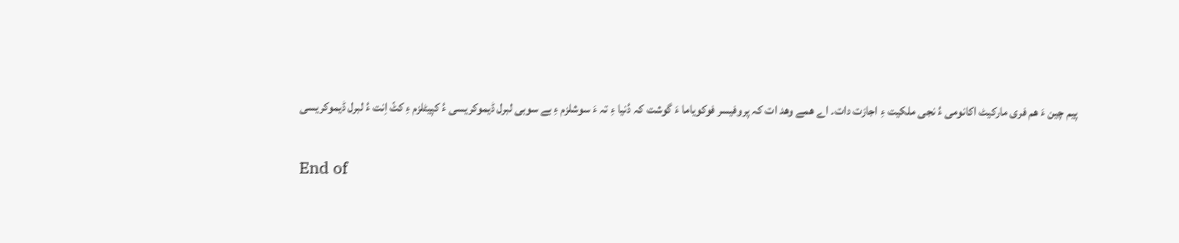پیم چین ءَ ھم فری مارکیٹ اکانومی ءُ نجی ملکیت ءِ اجازت دات۔ اے ھمے وھد ات کہ پروفیسر فوکویاما ءَ گوشت کہ دُنیا ءِ تہ ءَ سوشلزم ءِ بے سوبی لبرل ڈیموکریسی ءُ کپیٹلزم ءِ کٹّ اِنت ءُ لبرل ڈیموکریسی

End of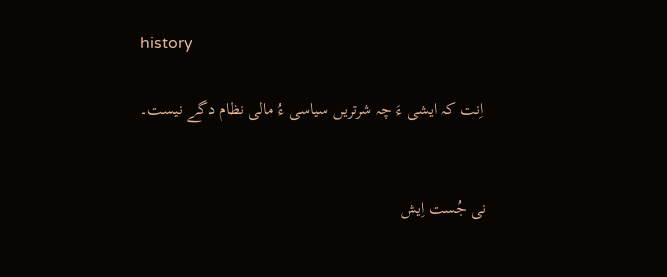history

 اِنت کہ ایشی ءَ چہ شرتریں سیاسی ءُ مالی نظام دگے نیست۔


نی جُست اِیش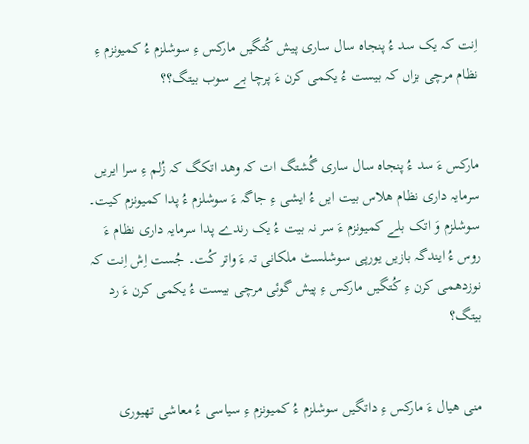اِنت کہ یک سد ءُ پنجاہ سال ساری پیش کُتگیں مارکس ءِ سوشلزم ءُ کمیونزم ءِ نظام مرچی بزاں کہ بیست ءُ یکمی کرن ءَ پرچا بے سوب بیتگ؟؟


مارکس ءَ سد ءُ پنجاہ سال ساری گُشتگ ات کہ وھد اتکگ کہ زُلم ءِ سرا ایریں سرمایہ داری نظام ھلاس بیت ایں ءُ ایشی ءِ جاگہ ءَ سوشلزم ءُ پدا کمیونزم کیت۔ سوشلزم وَ اتک بلے کمیونزم ءَ سر نہ بیت ءُ یک رندے پدا سرمایہ داری نظام ءَ روس ءُ ایندگہ بازیں یورپی سوشلسٹ ملکانی تہ ءَ واتر کُت۔ جُست اِش اِنت کہ نوزدھمی کرن ءِ کُتگیں مارکس ءِ پیش گوئی مرچی بیست ءُ یکمی کرن ءَ رد بیتگ؟


منی ھیال ءَ مارکس ءِ داتگیں سوشلزم ءُ کمیونزم ءِ سیاسی ءُ معاشی تھیوری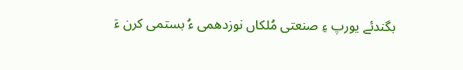بگندئے یورپ ءِ صنعتی مُلکاں نوزدھمی ءُ بستمی کرن ءَ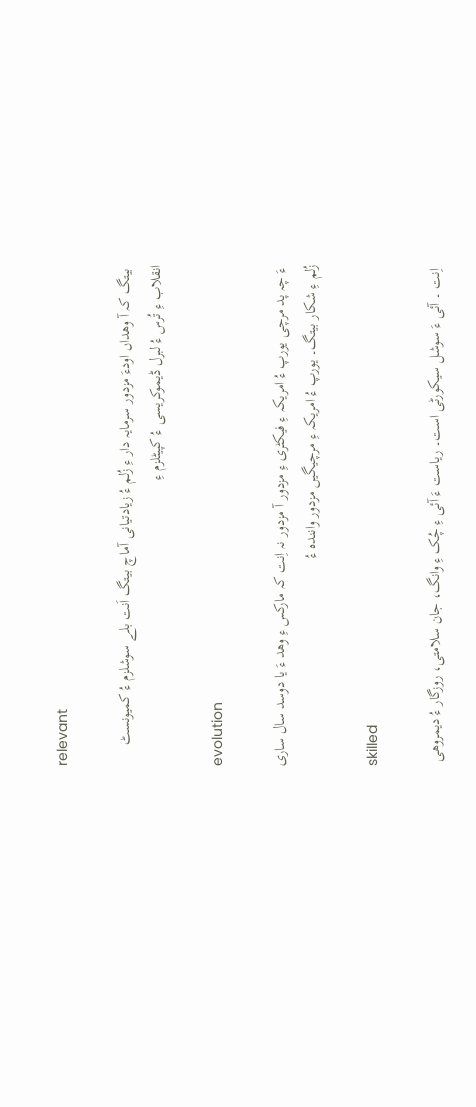relevant

 بیتگ کہ آ وھداں اودءَ مزدور سرمایہ دار ءِ زُلم ءُ زیادتیانی آماچ بیتگ اَنت بلے سوشلزم ءُ کمیونسٹ انقلاب ءِ تُرس ءُ لبرل ڈیموکریسی ءُ کپیٹلزم ءِ

evolution

 ءَ چہ پد مرچی یورپ ءُ امریکہ ءِ فیکٹری ءِ مزدور آ مزدور نہ اِنت کہ مارکس ءِ وھد ءَ یا دوسد سال ساری زُلم ءِ شکار بیتگ۔ یورپ ءُ امریکہ ءِ مرچیگیں مزدور وانندہ ءُ

skilled

 اِنت ۔ آئی ءَ سوشل سیکورٹی است۔ ریاست ءَ آئی ءِ چُک ءِ وانگ، جان سلامتی، روزگار ءُ دیمروھی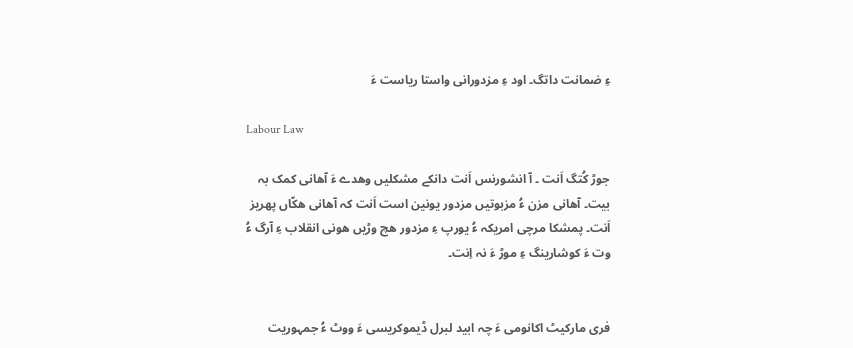ءِ ضمانت داتگ۔ اود ءِ مزدورانی واستا ریاست ءَ

Labour Law

جوڑ کُتگ اَنت ۔ آ انشورنس اَنت دانکے مشکلیں وھدے ءَ آھانی کمک بہ بیت۔ آھانی مزن ءُ مزبوتیں مزدور یونین است اَنت کہ آھانی ھکّاں پھریز اَنت۔ پمشکا مرچی امریکہ ءُ یورپ ءِ مزدور ھچ وڑیں ھونی انقلاب ءِ آرگ ءُ وت ءَ کوشارینگ ءِ موڑ ءَ نہ اِنت۔


فری مارکیٹ اکانومی ءَ چہ ابید لبرل ڈیموکریسی ءَ ووٹ ءُ جمہوریت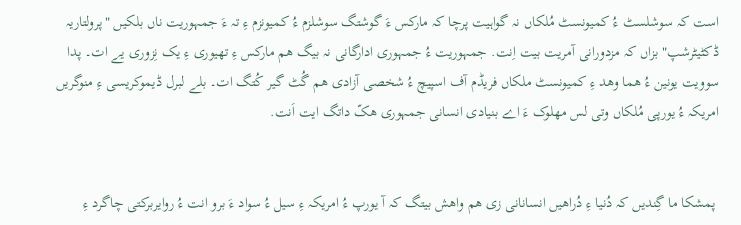است کہ سوشلسٹ ءُ کمیونسٹ مُلکاں نہ گواہیت پرچا کہ مارکس ءَ گوشتگ سوشلزم ءُ کمیونزم ءِ تہ ءَ جمہوریت ناں بلکیں "پرولتاریہ ڈکٹیٹرشپ" بزاں کہ مزدورانی آمریت بیت اِنت. جمہوریت ءُ جمہوری ادارگانی نہ بیگ ھم مارکس ءِ تھیوری ءِ یک نِزوری یے ات۔ پدا سوویت یونین ءُ ھما وھد ءِ کمیونسٹ ملکاں فریڈم آف اسپیچ ءُ شخصی آزادی ھم گُٹ گیر کُتگ ات۔ بلے لبرل ڈیموکریسی ءِ منوگریں امریکہ ءُ یورپی مُلکاں وتی لس مھلوک ءَ اے بنیادی انسانی جمہوری ھکّ داتگ ایت اَنت.


 پمشکا ما گِندیں کہ دُنیا ءِ دُراھیں انسانانی زی ھم واھش بیتگ کہ آ یورپ ءُ امریکہ ءِ سیل ءُ سواد ءَ برو انت ءُ روایربرکتی چاگرد ءِ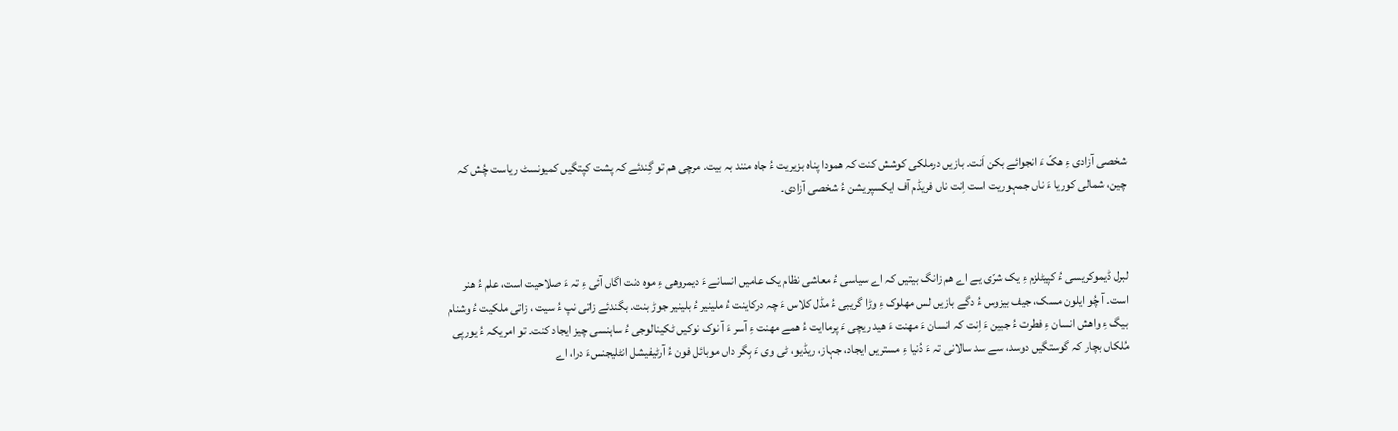شخصی آزادی ءِ ھکّ ءَ انجوائے بکن اَنت۔ بازیں درملکی کوشش کنت کہ ھمودا پناہ بزیریت ءُ جاہ منند بہ بیت. مرچی ھم تو گِندئے کہ پشت کپتگیں کمیونسٹ ریاست چُش کہ چین، شمالی کوریا ءَ ناں جمہوریت است اِنت ناں فریڈم آف ایکسپریشن ءُ شخصی آزادی۔



لبرل ڈیموکریسی ءُ کپیٹلزم ءِ یک شرّی یے اے ھم زانگ بیتیں کہ اے سیاسی ءُ معاشی نظام یک عامیں انسانے ءَ دیمروھی ءِ موہ دنت اگاں آئی ءِ تہ ءَ صلاحیت است، علم ءُ ھنر است۔ آ چُو ایلون مسک، جیف بیزوس ءُ دگے بازیں لس مھلوک ءِ وڑا گریبی ءُ مڈل کلاس ءَ چہ درکاینت ءُ ملینیر ءُ بلینیر جوڑ بنت. بگندئے زاتی نپ ءُ سیت ، زاتی ملکیت ءُ وشنام بیگ ءِ واھش انسان ءِ فطرت ءُ جبین ءَ اِنت کہ انسان ءَ مھنت ءَ ھید ریچی ءَ پرماایت ءُ ھمے مھنت ءِ آسر ءَ آ نوک نوکیں ٹکینالوجی ءُ ساہنسی چیز ایجاد کنت۔ تو امریکہ ءُ یورپی مُلکاں بچار کہ گوستگیں دوسد، سے سد سالانی تہ ءَ دُنیا ءِ مستریں ایجاد، جہاز، ریڈیو، ٹی وی ءَ بِگر داں موبائل فون ءُ آرٹیفیشل انٹلیجنسءَ درا، اے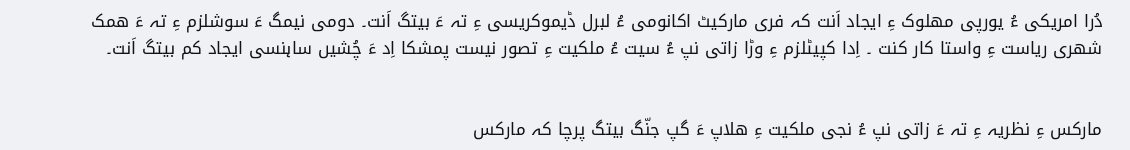دُرا امریکی ءُ یورپی مھلوک ءِ ایجاد اَنت کہ فری مارکیٹ اکانومی ءُ لبرل ڈیموکریسی ءِ تہ ءَ بیتگ اَنت۔ دومی نیمگ ءَ سوشلزم ءِ تہ ءَ ھمک شھری ریاست ءِ واستا کار کنت ۔ اِدا کپیٹلزم ءِ وڑا زاتی نپ ءُ سیت ءُ ملکیت ءِ تصور نیست پمشکا اِد ءَ چُشیں ساہنسی ایجاد کم بیتگ اَنت۔


مارکس ءِ نظریہ ءِ تہ ءَ زاتی نپ ءُ نجی ملکیت ءِ ھلاپ ءَ گپ جنّگ بیتگ پرچا کہ مارکس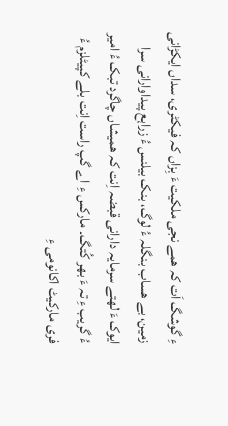ءِ گوشگ اَت کہ ھمے نجی ملکیت ءَ بِزاں کہ فیکٹری، سداں ایکڑانی زمین، بے ھساب بنگلہ ءُ لوگ، بنک بیلنس ءُ زراہع پیداوارانی سرا ایوک ءَ لھتے سرمایہ دارانی قبضہ اِنت کہ ھمیشاں چاگرد تبک ءُ امیر ءُ گریب ءِ تہ ءَ بھر کُتگ۔ مارکس ءِ اے گپ راست اِنت بلے کپیٹلزم ءُ فری مارکیٹ اکانومی ءِ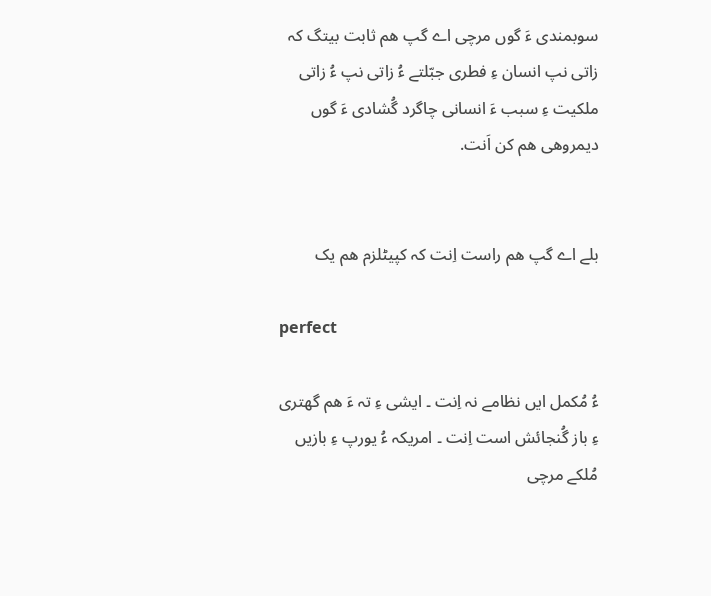سوبمندی ءَ گوں مرچی اے گپ ھم ثابت بیتگ کہ زاتی نپ انسان ءِ فطری جبّلتے ءُ زاتی نپ ءُ زاتی ملکیت ءِ سبب ءَ انسانی چاگرد گُشادی ءَ گوں دیمروھی ھم کن اَنت.


بلے اے گپ ھم راست اِنت کہ کپیٹلزم ھم یک

perfect

ءُ مُکمل ایں نظامے نہ اِنت ۔ ایشی ءِ تہ ءَ ھم گھتری ءِ باز گُنجائش است اِنت ۔ امریکہ ءُ یورپ ءِ بازیں مُلکے مرچی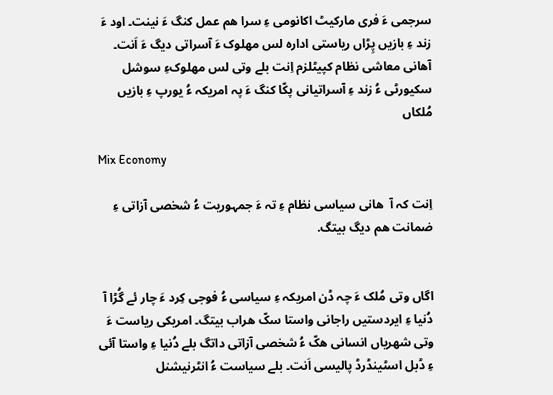سرجمی ءَ فری مارکیٹ اکانومی ءِ سرا ھم عمل کنگ ءَ نینت۔ اود ءَ زند ءِ بازیں پِڑاں ریاستی ادارہ لس مھلوک ءَ آسراتی دیگ ءَ اَنت۔ آھانی معاشی نظام کپیٹلزم اِنت بلے وتی لس مھلوکءِ سوشل سکیورٹی ءُ زند ءِ آسراتیانی پکّا کنگ ءَ پہ امریکہ ءُ یورپ ءِ بازیں مُلکاں

Mix Economy

اِنت کہ آ  ھانی سیاسی نظام ءِ تہ ءَ جمہوریت ءُ شخصی آزاتی ءِ ضمانت ھم دیگ بیتگ.


اگاں وتی مُلک ءَ چہ ڈن امریکہ ءِ سیاسی ءُ فوجی کِرد ءَ چار ئے گُڑا آ دُنیا ءِ ایردستیں راجانی واستا سکّ ھراب بیتگ۔ امریکی ریاست ءَ وتی شھریاں انسانی ھکّ ءُ شخصی آزاتی داتگ بلے دُنیا ءِ واستا آئی ءِ ڈبل اسٹینڈرڈ پالیسی اَنت۔ بلے سیاست ءُ انٹرنیشنل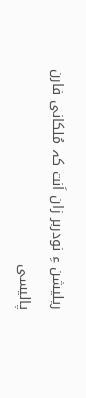ریلیشن ءِ نودربر زان اَنت کہ مُلکانی فارن پالیسی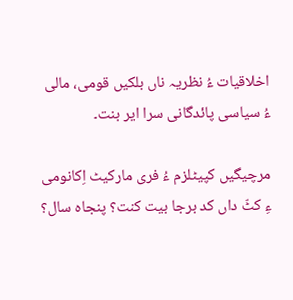اخلاقیات ءُ نظریہ ناں بلکیں قومی، مالی ءُ سیاسی پائدگانی سرا ایر بنت۔

مرچیگیں کپیٹلزم ءُ فری مارکیٹ اِکانومی ءِ کٹّ داں کد برجا بیت کنت؟ پنجاہ سال؟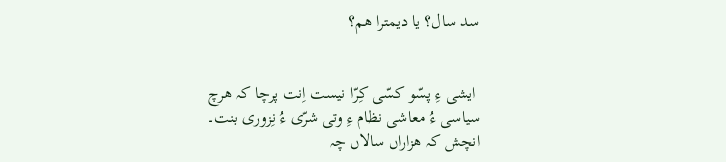سد سال؟ یا دیمترا ھم؟


 ایشی ءِ پسّو کسّی کِرّا نیست اِنت پرچا کہ ھرچ سیاسی ءُ معاشی نظام ءِ وتی شرّی ءُ نِزوری بنت۔ انچش کہ ھزاراں سالاں چہ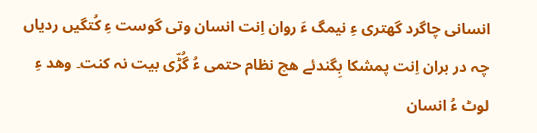انسانی چاگرد گھتری ءِ نیمگ ءَ روان اِنت انسان وتی گوست ءِ کُتگیں ردیاں چہ در بران اِنت پمشکا بِگندئے ھچ نظام حتمی ءُ گُڑّی بیت نہ کنت۔ وھد ءِ لوٹ ءُ انسان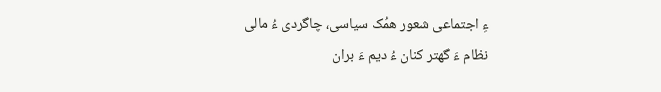ءِ اجتماعی شعور ھمُک سیاسی، چاگردی ءُ مالی نظام ءَ گھتر کنان ءُ دیم ءَ بران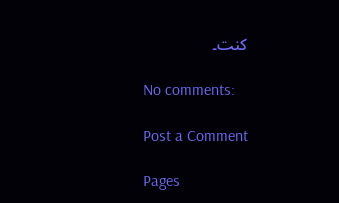کنت۔

No comments:

Post a Comment

Pages